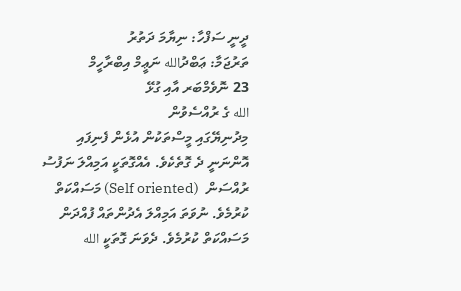ދީނީ ސަފްހާ: ނިޔާމަ ދަތުރު
ތަރުޖަމާ: ޢަބްދުالله ނަޢީމް އިބްރާހީމް                                23 ނޮވެމްބަރ އާއި ގުޅޭ
الله ގެ ރުއްސެވުން
މިދުނިޔޭގައި މީސްތަކުން އުޅެން ފެނިފައި އޮންނަނީ ދެ ގޮތެކެވެ. އެއްގޮތަކީ އަމިއްލަ ނަފުސު ރުއްސަން  (Self oriented) މަސައްކަތް ކުރުމެވެ. ނުވަތަ އަމިއްލަ އެދުންތައް ފުއްދަން މަސައްކަތް ކުރުމެވެ. ދެވަނަ ގޮތަކީ الله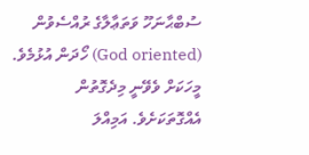ސުބްޙާނަހޫ ވަތަޢާލާގެ ރުއްސެވުން  (God oriented) ހޯދަން އުޅުމެވެ.
މީހަކަށް ވެވޭނީ މިދެގޮތުން އެއްގޮތަކަށެވެ. އަމިއްލަ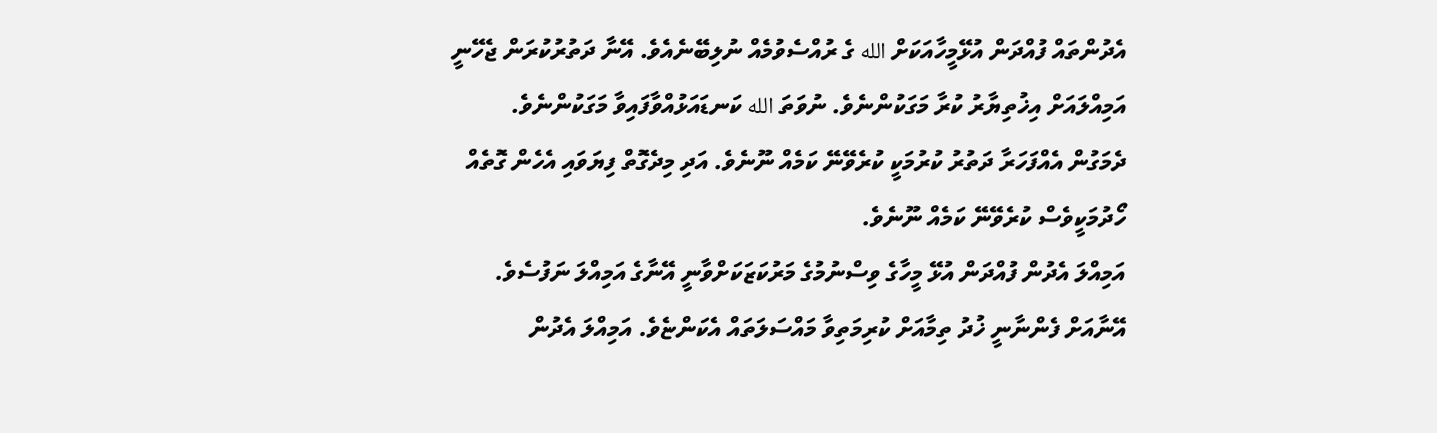އެދުންތައް ފުއްދަން އުޅޭމީހާއަކަށް الله ގެ ރުއްސެވުމެއް ނުލިބޭނެއެވެ. އޭނާ ދަތުރުކުރަން ޖެހޭނީ އަމިއްލައަށް އިޚުތިޔާރު ކުރާ މަގަކުންނެވެ. ނުވަތަ الله ކަނޑައަޅުއްވާފައިވާ މަގަކުންނެވެ. ދެމަގުން އެއްފަހަރާ ދަތުރު ކުރުމަކީ ކުރެވޭނޭ ކަމެއް ނޫނެވެ. އަދި މިދެގޮތް ފިޔަވައި އެހެން ގޮތެއް ހޯދުމަކީވެސް ކުރެވޭނޭ ކަމެއް ނޫނެވެ.
އަމިއްލަ އެދުން ފުއްދަން އުޅޭ މީހާގެ ވިސްނުމުގެ މަރުކަޒަކަށްވާނީ އޭނާގެ އަމިއްލަ ނަފުސެވެ. އޭނާއަށް ފެންނާނީ ޚުދު ތިމާއަށް ކުރިމަތިވާ މައްސަލަތައް އެކަންޏެވެ. އަމިއްލަ އެދުން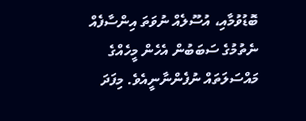ބޮޑުވުމާއި، އުސޫލެއް ނުވަތަ އިންސާފެއް ނެތުމުގެ ސަބަބުން އެހެން މީހެއްގެ މައްސަލަތައް ނުފެންނާނީއެވެ. މިފަދަ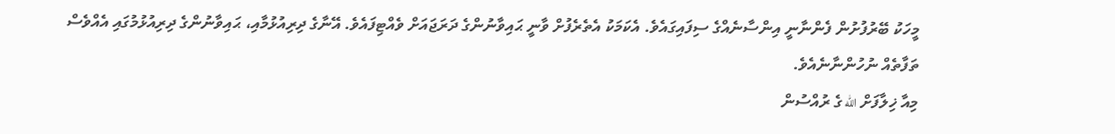މީހަކު ބޭރުފުށުން ފެންނާނީ އިންސާނެއްގެ ސިފައިގައެވެ. އެކަމަކު އެތެރެފުށް ވާނީ ޙައިވާނުންގެ ދަރަޖައަށް ވެއްޓިފައެވެ. އޭނާގެ ދިރިއުޅުމާއި، ޙައިވާނުންގެ ދިރިއުޅުމުގައި އެއްވެސް ތަފާތެއް ނުހުންނާނެއެވެ.
މިއާ ޚިލާފަށް الله ގެ ރުއްސުން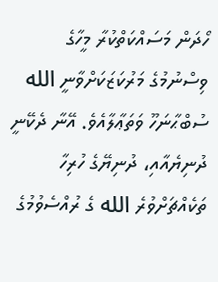ހޯދަން މަސައްކަތްކުރާ މީހާގެ ވިސްނުމުގެ މަރުކަޒަކަށްވާނީ الله ސުބްޙާނަހޫ ވަތަޢާލާއެވެ. އޭނާ ދެކޭނީ ދުނިޔެއާއި، ދުނިޔޭގެ ހުރިހާ ތަކެއްޗަށްވުރެ الله ގެ ރުއްސެވުމުގެ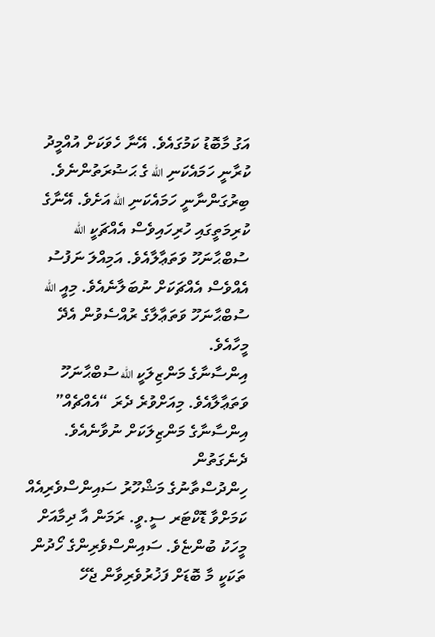އަގު މާބޮޑު ކަމުގައެވެ. އޭނާ ހެވަކަށް އުއްމީދު ކުރާނީ ހަމައެކަނި الله ގެ ޙަޟުރަތުންނެވެ. ބިރުގަންނާނީ ހަމައެކަނި الله އަށެވެ. އޭނާގެ ކުރިމަތީގައި ހުރިހައިވެސް އެއްޗަކީ الله ސުބްޙާނަހޫ ވަތަޢާލާއެވެ. އަމިއްލަ ނަފުސު އެއްވެސް އެއްޗަކަށް ނުބަލާނެއެވެ. މިއީ الله ސުބްޙާނަހޫ ވަތަޢާލާގެ ރުއްސެވުން އެދޭ މީހާއެވެ.
އިންސާނާގެ މަންޒިލަކީ الله ސުބްޙާނަހޫ ވަތަޢާލާއެވެ. މިއަށްވުރެ ދެރަ “އެއްޗެއް” އިންސާނާގެ މަންޒިލަކަށް ނުވާނެއެވެ.
ދެނެގަތުން
ހިންދުސްތާނުގެ މަޝްހޫރު ސައިންސްވެރިއެއް ކަމަށްވާ ޑޮކްޓަރ ސީ.ވީ. ރަމަން އާ ދިމާއަށް މީހަކު ބުންޏެވެ. ސައިންސްވެރިންގެ ހޯދުން ތަކަކީ މާ ބޮޑަށް ފަޚުރުވެރިވާން ޖެހޭ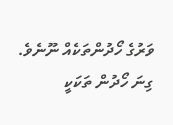ވަރުގެ ހޯދުންތަކެއް ނޫނެވެ. ގިނަ ހޯދުން ތަކަކީ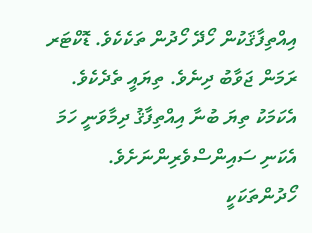އިއްތިފާޤަކުން ހޯދޭ ހޯދުން ތަކެކެވެ. ޑޮކްޓަރ ރަމަން ޖަވާބު ދިނެވެ. ތިޔައީ ތެދެކެވެ. އެކަމަކު ތިޔަ ބުނާ އިއްތިފާޤު ދިމާވަނީ ހަމަ އެކަނި ސައިންސްވެރިންނަށެވެ.
ހޯދުންތަކަކީ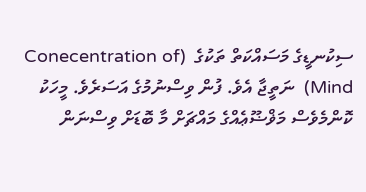ސިކުނޑީގެ މަސައްކަތް ތަކުގެ  (Conecentration of Mind)  ނަތީޖާ އެވެ. ފުން ވިސްނުމުގެ އަސަރެވެ. މީހަކު ކޮންމެވެސް މަޥްޟޫޢެއްގެ މައްޗަށް މާ ބޮޑަށް ވިސްނަން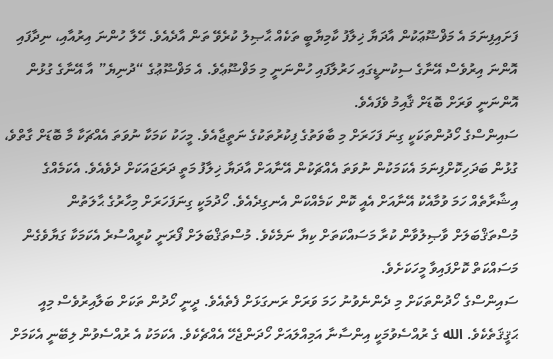ފަށައިފިނަމަ އެ މަޥްޟޫޢަކުން އާދަޔާ ޚިލާފު ކާމިޔާބީ ތަކެއް ޙާޞިލު ކުރެވޭ ތަން އާދެއެވެ. ހޭލާ ހުންނަ އިރުއާއި، ނިދާފައި އޮންނަ އިރުވެސް އޭނާގެ ސިކުނޑީގައި ހަރުލާފައި ހުންނަނީ މި މަޥްޟޫޢެވެ. އެ މަޥްޟޫޢުގެ “ދުނިޔެ” އާ އޭނާގެ ގުޅުން އޮންނަނީ ވަރަށް ބޮޑަށް ޤާއިމު ވެފައެވެ.
ސައިންސްގެ ހޯދުންތަކަކީ ގިނަ ފަހަރަށް މި ބާވަތުގެ ފިކުރުތަކުގެ ނަތީޖާއެވެ. މީހަކު ކަމަކާ ނުވަތަ އެއްޗަކާ މާ ބޮޑަށް ގާތްވެ، ގުޅުން ބަދަހިކޮށްފިނަމަ އެކަމަކުން ނުވަތަ އެއްޗަކުން އޭނާއަށް އާދަޔާ ޚިލާފު މަތީ ދަރަޖައަކަށް ދެވެއެވެ. އެކަމެއްގެ އިޝާރާތެއް ހަމަ ވުމާއެކު އޭނާއަށް އެއީ ކޮން ކަމެއްކަން އެނގިދެއެވެ. ހޯދުމަކީ ގިނަފަހަރަށް މިހާރުގެ ޙާލަތުން މުސްތަޤްބަލަށް ވާޞިލުވާން ކުރާ މަސައްކަތަށް ކިޔާ ނަމެކެވެ. މުސްތަޤްބަލަށް ފޯރަނީ ކުރީއްސުރެ އެކަމަކާ ގަޔާވެގެން މަސައްކަތް ކޮށްފައިވާ މީހަކަށެވެ.
ސައިންސްގެ ހޯދުންތަކަށް މި ދެންނެވުނު ހަމަ ވަރަށް ރަނގަޅަށް ފެތެއެވެ. ދީނީ ހޯދުން ތަކަށް ބަލާއިރުވެސް މިއީ ޙަޤީޤަތެކެވެ. الله ގެ ރުއްސެވުމަކީ އިންސާނާ އަމިއްލައަށް ހޯދަންޖެހޭ އެއްޗެކެވެ. އެކަމަކު އެ ރުއްސެވުން ލިބޭނީ އެކަމަށް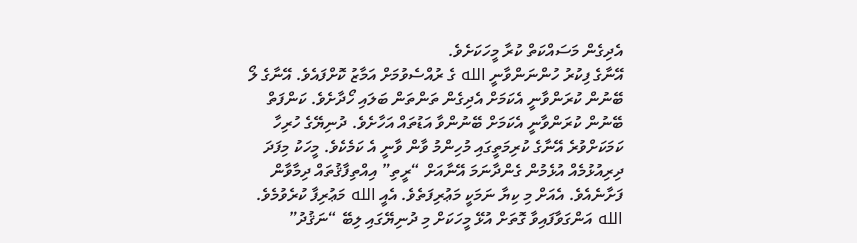އެދިގެން މަސައްކަތް ކުރާ މީހަކަށެވެ.
އޭނާގެ ފިކުރު ހުންނަންވާނީ الله ގެ ރުއްސެވުމަށް އަމާޒު ކޮށްފައެވެ. އޭނާގެ ލޯ ބޭނުން ކުރަންވާނީ އެކަމަށް އެދިގެން ތަންތަން ބަލައި ހޯދާށެވެ. ކަންފަތް ބޭނުން ކުރަންވާނީ އެކަމަށް ބޭނުންވާ އަޑުތައް އަހާށެވެ. ދުނިޔޭގެ ހުރިހާ ކަމަކަށްވުރެ އޭނާގެ ކުރިމަތީގައި މުހިންމު ވާން ވާނީ އެ ކަމެކެވެ. މީހަކު މިފަދަ ދިރިއުޅުމެއް އުޅެމުން ގެންދާނަމަ އޭނާއަށް “ރީތި” އިއްތިފާޤުތައް ދިމާވާން ފަށާނެއެވެ. އެއަށް މި ކިޔާ ނަމަކީ މަޢުރިފަތެވެ. އެއީ الله މަޢުރިފާ ކުރެވުމެވެ. الله އަންގަވާފައިވާ ގޮތަށް އުޅޭ މީހަކަށް މި ދުނިޔޭގައި ލިބޭ “ނަޤުދު”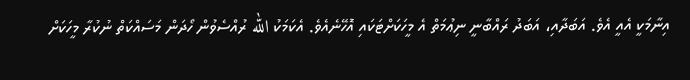އިނާމަކީ އެއީ އެވެ. އަބަދާއި، އަބަދު ރައްބާނީ ނިޢުމަތް އެ މީހަކަށްޓަކައި އޮހޭނެއެވެ. އެކަމަކު الله ރުއްސެވުން ހޯދަން މަސައްކަތް ނުކުރާ މީހަކަށް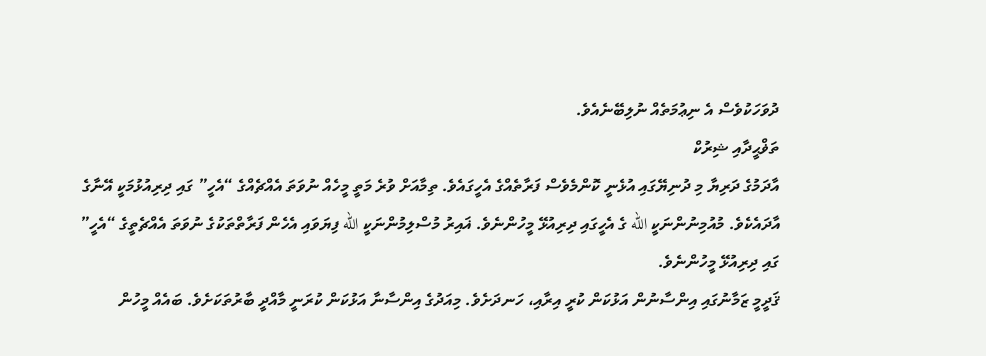ދުވަހަކުވެސް އެ ނިޢުމަތެއް ނުލިބޭނެއެވެ.
ތަޥްޙީދާއި ޝިރުކް
އާދަމުގެ ދަރިޔާ މި ދުނިޔޭގައި އުޅެނީ ކޮންމެވެސް ފަރާތެއްގެ އެހީގައެވެ. ތިމާއަށް ވުރެ މަތީ މީހެއް ނުވަތަ އެއްޗެއްގެ “އެހީ” ގައި ދިރިއުޅުމަކީ އޭނާގެ އާދައެކެވެ. މުއުމިނުންނަކީ الله ގެ އެހީގައި ދިރިއުޅޭ މީހުންނެވެ. ޣައިރު މުސްލިމުންނަކީ الله ފިޔަވައި އެހެން ފަރާތްތަކުގެ ނުވަތަ އެއްޗެތީގެ “އެހީ” ގައި ދިރިއުޅޭ މީހުންނެވެ.
ޤަދީމީ ޒަމާނުގައި އިންސާނުން އަޅުކަން ކުރީ އިރާއި، ހަނދަށެވެ. މިއަދުގެ އިންސާނާ އަޅުކަން ކުރަނީ މާއްދީ ބާރުތަކަށެވެ. ބައެއް މީހުން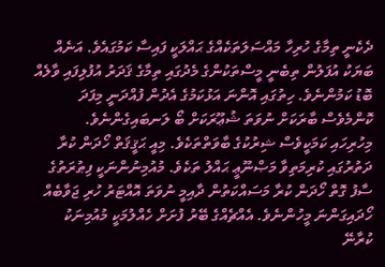ދެކެނީ ތިމާގެ ހުރިހާ މައްސަލަތަކެއްގެ ޙައްލަކީ ފައިސާ ކަމުގައެވެ. އަނެއް ބަޔަކު އުފަލުން ތިބެނީ މީސްތަކުންގެ މެދުގައި ތިމާގެ ޤަދަރު އުފުލިފައި ވާލެއް ބޮޑު ކަމުންނެވެ. ހިތުގައި އޮންނަ އަޅުކަމުގެ އެދުން ފުއްދަނީ މިފަދަ ކޮންމެވެސް ބާރަކަށް ނުވަތަ ޝުޢޫރަކަށް ބޯ ލަނބައިގެންނެވެ.
މިހުރިހައި ކަމަކީވެސް ޝިރުކުގެ ބާވަތްތަކެވެ. މިއީ ޙަޤީޤަތް ހޯދަން ކުރާ ދަތުރުގައި ކުރިމަތިވާ މަޞްނޫޢީ ޙައްލު ތަކެވެ. މުއުމިނުންނަކީ ފިޠުރަތުގެ ސާފު ގޮތް ހޯދަން ކުރާ މަސައްކަތުން ދާއިމީ ނުވަތަ އޮއްޓަރު ހުރި ޖަވާބެއް ހޯދައިގަންނަ މީހުންނެވެ. އެއްޗެއްގެ ބޭރު ފުށަށް ހެއްލުމަކީ މުއުމިނަކު ކުރާނޭ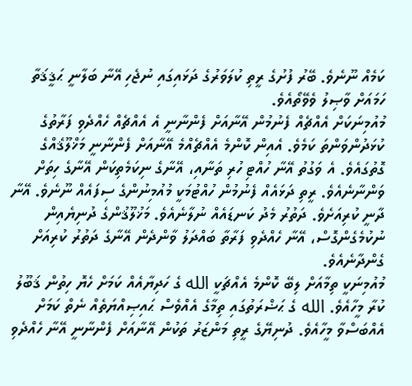ކަމެއް ނޫނެވެ. ބޭރު ފުށުގެ ރީތި ކުލަވަރުގެ ދަޅައިގައި ނުޖެހި އޭނާ ބަލާނީ ޙަޤީޤަތާ ހަމައަށް ވާޞިލު ވެވޭތޯއެވެ.
މުއުމިނަކަށް އެއްޗެއް ފެނުމުން އޭނާއަށް ފެންނާނީ އެ އެއްޗެއް ހެއްދެވި ފަރާތުގެ ކުޅަދުންވަންތަ ކަމެވެ. އެއިން ކޮންމެ އެއްޗެއްމެ އޭނާއަށް ފެންނާނީ މަޚްލޫޤެއްގެ ގޮތުގައެވެ. އެ ވަގުތު އޭނާ ހުއްޓި ހުރި ތަނާއި، އޭނާގެ ނިކަމެތިކަން އޭނާގެ ހިތަށް ވަންނާނެއެވެ. ރީތި ދަޅައެއް ފެނުމުން ހުއްޓުމަކީ މުއުމިނުންގެ ސިފައެއް ނޫނެވެ. އޭނާ ދާނީ ކުރިއަށެވެ. ދަތުރު މެދު ކަނޑައެއް ނުލާނެއެވެ. މަޚުލޫޤުންގެ ދުނިޔެއިން ނުކުމެގެންގޮސް، އޭނާ ހެއްދެވި ފަރާތާ ބައްދަލު ވާންދެން އޭނާގެ ދަތުރު ކުރިއަށް ގެންދާނެއެވެ.
މުއުމިނަކީ ތިމާއަށް ލިބޭ ކޮންމެ އެއްޗަކީ الله ގެ ހަދިޔާއެއް ކަމަށް ހެޔޮ ހިތުން ޤަބޫލު ކުރާ މީހާއެވެ. الله ގެ ޙަޟްރަތުގައި ތިމާގެ އެއްވެސް ޙައިޞިއްޔަތެއް ނެތް ކަމަށް އެއްބަސްވާ މީހާއެވެ. ދުނިޔޭގެ ރީތި މަންޒަރު ތަކުން އޭނާއަށް ފެންނާނީ އޭނާ ހެއްދެވި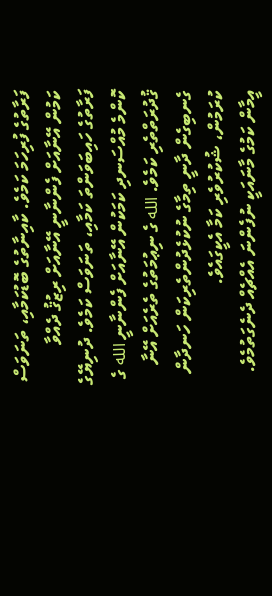ފަރާތުގެ ފުރިހަމަ ކަމެވެ. ކާއިނާތުގެ ބޮޑުކަމާއި، ތަނަވަސް ކަމުން އޭނާއަށް ފެންނާނީ އޭނާއަށް ރިޒުޤު ދެއްވާ ފަރާތުގެ ހައިބަވަންތަ ކަމާއި، ތަނަވަސް ކަމެވެ. ދުނިޔޭގެ ކޮންމެ މުއްސަނދި ކަމަކުން އޭނާއަށް ފެންނާނީ الله ގެ ޤުދުރަތްތެރި ކަމެވެ. الله ގެ ނިޢުމަތުގެ ތެރެއަށް އޭނާ ގެނބިގެން ދާނީ ތިމާގެ ނުކުޅެދުންތެރިކަން ހަނދާން ކުރަމުން، ޝުކުރުވެރި ކަމާ އެކީގައެވެ.
އީމާން ކަމުގެ މާނައަކީ ނުފެންނަ އެއްޗެއް ދެނެގަތުމެވެ.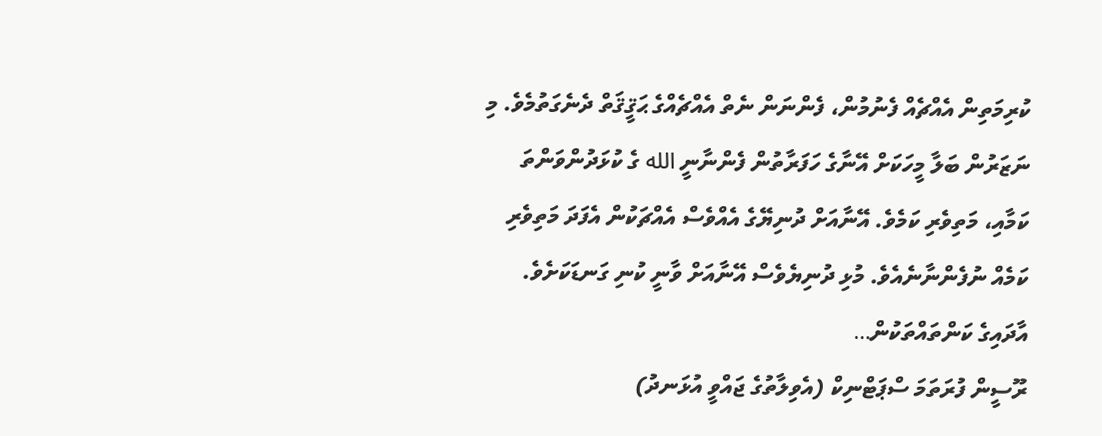ކުރިމަތިން އެއްޗެއް ފެނުމުން، ފެންނަން ނެތް އެއްޗެއްގެ ޙަޤީޤަތް ދެނެގަތުމެވެ. މި ނަޒަރުން ބަލާ މީހަކަށް އޭނާގެ ހަފަރާތުން ފެންނާނީ الله ގެ ކުޅަދުންވަންތަ ކަމާއި، މަތިވެރި ކަމެވެ. އޭނާއަށް ދުނިޔޭގެ އެއްވެސް އެއްޗަކުން އެފަދަ މަތިވެރި ކަމެއް ނުފެންނާނެއެވެ. މުޅި ދުނިޔެވެސް އޭނާއަށް ވާނީ ކުނި ގަނޑަކަށެވެ.
އާދައިގެ ކަންތައްތަކުން…
ރޫސީން ފުރަތަމަ ސްޕަޓްނިކް (އެވިލާތުގެ ޖައްވީ އުޅަނދު)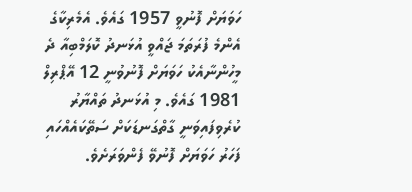ހަވަޔަށް ފޮނުވީ 1957 ގައެވެ. އެމެރިކާގެ އެންމެ ފުރަތަމަ ޖައްވީ އުޅަނދު ކޮލަމްބިއާ ދެ މީހުންނާއެކު ހަވަޔަށް ފޮނުވުނީ 12 އޭޕްރިލް 1981 ގައެވެ. މި އުޅަނދު ތައްޔާރު ކުރެވިފައިވަނީ ގާތްގަނޑަކަށް ސަތޭކައެއްހައި ފަހަރު ހަވަޔަށް ފޮނުވޭ ފެންވަރަށެވެ.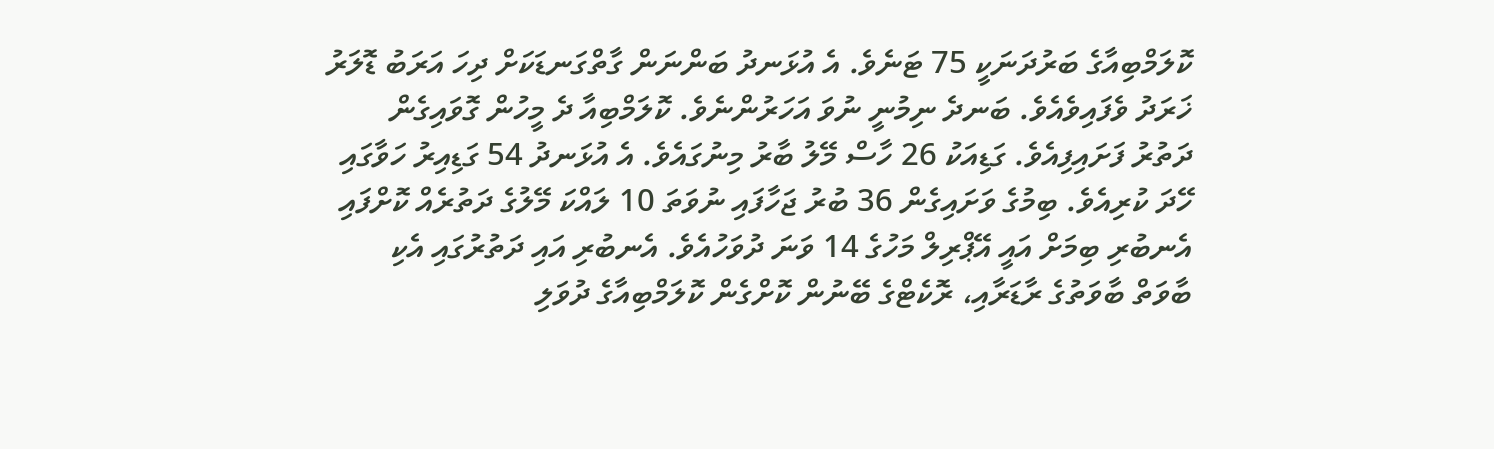ކޮލަމްބިއާގެ ބަރުދަނަކީ 75 ޓަނެވެ. އެ އުޅަނދު ބަންނަން ގާތްގަނޑަކަށް ދިހަ އަރަބު ޑޮލަރު ޚަރަދު ވެފައިވެއެވެ. ބަނދެ ނިމުނީ ނުވަ އަހަރުންނެވެ. ކޮލަމްބިއާ ދެ މީހުން ގޮވައިގެން ދަތުރު ފަށައިފިއެވެ. ގަޑިއަކު 26 ހާސް މޭލު ބާރު މިނުގައެވެ. އެ އުޅަނދު 54 ގަޑިއިރު ހަވާގައި ހޭދަ ކުރިއެވެ. ބިމުގެ ވަށައިގެން 36 ބުރު ޖަހާފައި ނުވަތަ 10 ލައްކަ މޭލުގެ ދަތުރެއް ކޮށްފައި އެނބުރި ބިމަށް އައީ އޭޕްރިލް މަހުގެ 14 ވަނަ ދުވަހުއެވެ. އެނބުރި އައި ދަތުރުގައި އެކި ބާވަތް ބާވަތުގެ ރާޑަރާއި، ރޮކެޓްގެ ބޭނުން ކޮށްގެން ކޮލަމްބިއާގެ ދުވަލި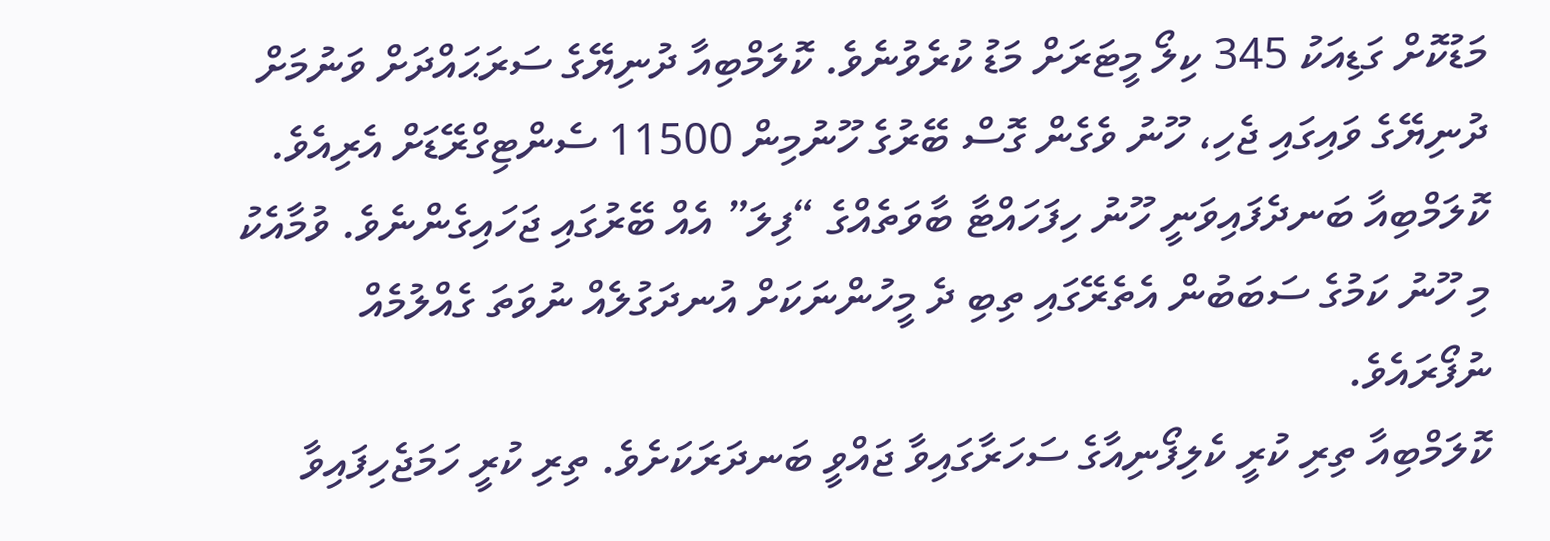މަޑުކޮށް ގަޑިއަކު 345 ކިލޯ މީޓަރަށް މަޑު ކުރެވުނެވެ. ކޮލަމްބިއާ ދުނިޔޭގެ ސަރަޙައްދަށް ވަނުމަށް ދުނިޔޭގެ ވައިގައި ޖެހި، ހޫނު ވެގެން ގޮސް ބޭރުގެ ހޫނުމިން 11500 ސެންޓިގްރޭޑަށް އެރިއެވެ. ކޮލަމްބިއާ ބަނދެފައިވަނީ ހޫނު ހިފަހައްޓާ ބާވަތެއްގެ “ފިލަ” އެއް ބޭރުގައި ޖަހައިގެންނެވެ. ވުމާއެކު މި ހޫނު ކަމުގެ ސަބަބުން އެތެރޭގައި ތިބި ދެ މީހުންނަކަށް އުނދަގުލެއް ނުވަތަ ގެއްލުމެއް ނުފޯރައެވެ.
ކޮލަމްބިއާ ތިރި ކުރީ ކެލިފޯނިއާގެ ސަހަރާގައިވާ ޖައްވީ ބަނދަރަކަށެވެ. ތިރި ކުރީ ހަމަޖެހިފައިވާ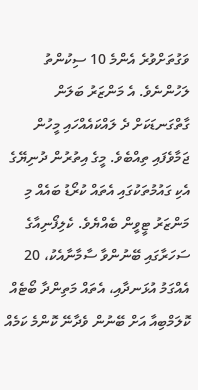ވަގުތަށްވުރެ އެންމެ 10 ސިކުންތު ލަހުންނެވެ. އެ މަންޒަރު ބަލަން ގާތްގަނޑަކަށް ދެ ލައްކައެއްހައި މީހުން ޖަމާވެފައި ތިއްބެވެ. މީގެ އިތުރުން ދުނިޔޭގެ އެކި ގައުމުތަކުގައި އެތައް ކުރޯޑު ބައެއް މި މަންޒަރު ޓީވީން ބެއްޔެވެ. ކެލިފޯނިއާގެ ސަހަރާގައި ބޭނުންވާ ސާމާނާއެކު، 20 އެއްގަމު އުޅަނދާއި، އެތައް މަތިންދާ ބޯޓެއް ކޮލަމްބިއާ އަށް ބޭނުން ވެދާނޭ ކޮންމެ ކަމެއް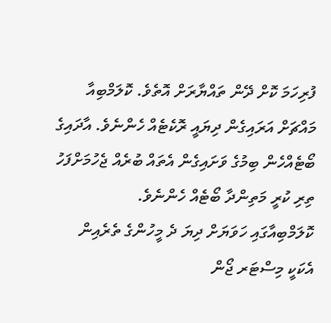ފުރިހަމަ ކޮށް ދޭން ތައްޔާރަށް އޮތެވެ. ކޮލަމްބިއާ މައްޗަށް އަރައިގެން ދިޔައީ ރޮކެޓެއް ހެންނެވެ. އާދައިގެ ބޯޓެއްހެން ބިމުގެ ވަށައިގެން އެތައް ބުރެއް ޖެހުމަށްފަހު ތިރި ކުރީ މަތިންދާ ބޯޓެއް ހެންނެވެ.
ކޮލަމްބިއާގައި ހަވަޔަށް ދިޔަ ދެ މީހުންގެ ތެރެއިން އެކަކީ މިސްޓަރ ޖޯން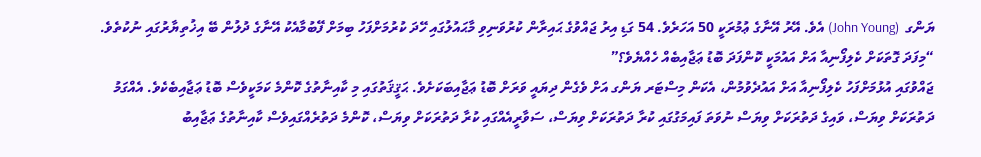ޔަންގ  (John Young) އެވެ. އޭރު އޭނާގެ ޢުމުރަކީ 50 އަހަރެވެ. 54 ގަޑި އިރު ޖައްވުގެ ޙައިރާން ކުރުވަނިވި މާޙައުލުގައި ހޭދަ ކުރުމަށްފަހު ބިމަށް ފޭބުމާއެކު އޭނާގެ ދުލުން ބޭ އިޚުތިޔާރުގައި ނުކުތެވެ.
“މިފަދަ ގޮތަކަށް ކެލިފޯނިއާ އަށް އައުމަކީ ކޮންފަދަ ބޮޑު ޢަޖާއިބެއް ހެއްޔެވެ؟”
ޖައްވުގައި އުޅުމަށްފަހު ކެލިފޯނިއާ އަށް އައުދެވުމުން، އެކަން މިސްޓަރ ޔަންގ އަށް ވެގެން ދިޔައީ ވަރަށް ބޮޑު ޢަޖާއިބަކަށެވެ. ޙަޤީޤަތުގައި މި ކާއިނާތުގެ ކޮންމެ ކަމަކީވެސް ބޮޑު ޢަޖާއިބެކެވެ. އެއްގަމު ދަތުރަކަށް ވިޔަސް، ވައިގެ ދަތުރަކަށް ވިޔަސް ނުވަތަ ފައިމަގުގައި ކުރާ ދަތުރަކަށް ވިޔަސް، ސަވާރީއެއްގައި ކުރާ ދަތުރަކަށް ވިޔަސް، ކޮންމެ ދަތުރެއްގައިވެސް ކާއިނާތުގެ ޢަޖާއިބު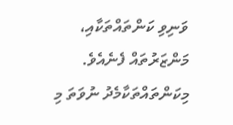ވަނިވި ކަންތައްތަކާއި، މަންޒަރުތައް ފެނެއެވެ. މިކަންތައްތަކާމެދު ނުވަތަ މި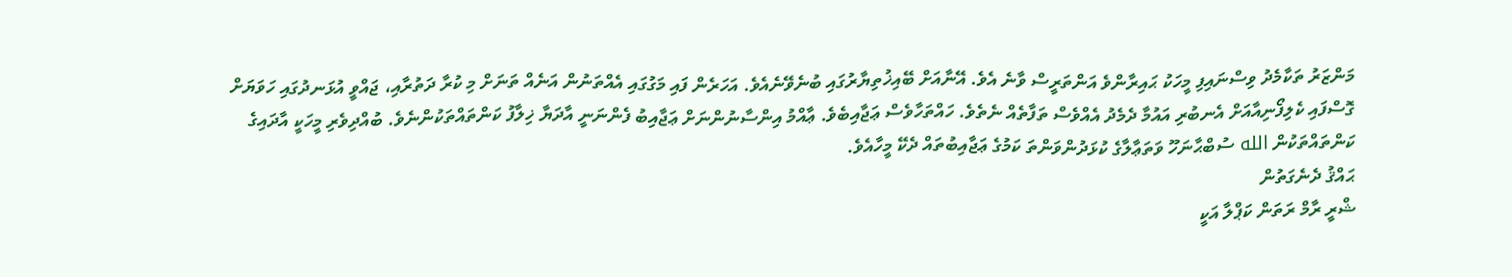މަންޒަރު ތަކާމެދު ވިސްނައިފި މީހަކު ޙައިރާންވެ އަންތަރީސް ވާނެ އެވެ. އޭނާއަށް ބޭއިޚުތިޔާރުގައި ބުނެވޭނެއެވެ. އަހަރެން ފައި މަގުގައި އެއްތަނުން އަނެއް ތަނަށް މި ކުރާ ދަތުރާއި، ޖައްވީ އުޅަނދުގައި ހަވަޔަށް ގޮސްފައި ކެލިފޯނިއާއަށް އެނބުރި އައުމާ ދެމެދު އެއްވެސް ތަފާތެއް ނެތެވެ. ހައްތަހާވެސް ޢަޖާއިބެވެ. ޢާއްމު އިންސާނުންނަށް ޢަޖާއިބު ފެންނަނީ އާދަޔާ ޚިލާފު ކަންތައްތަކުންނެވެ. ބުއްދިވެރި މީހަކީ އާދައިގެ ކަންތައްތަކުން الله ސުބްޙާނަހޫ ވަތަޢާލާގެ ކުޅަދުންވަންތަ ކަމުގެ ޢަޖާއިބުތައް ދެކޭ މީހާއެވެ.
ޙައްޤު ދެނެގަތުން
ޝްރީ ރާމް ރަތަން ކަޕްލާ އަކީ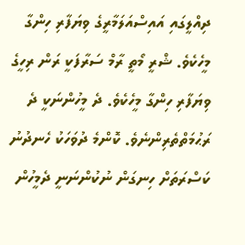ދިއްލީގައި އައިސްއަލަމާރީގެ ވިޔަފާރި ހިންގާ މީހެކެވެ. ޝްރީ މޯތީ ރާމް ސަރާފަކީ ރަން ރިހީގެ ވިޔަފާރި ހިންގާ މީހެކެވެ. ދެ މީހުންނަކީ ދެ ރަޙުމަތްތެރިންނެވެ. ކޮންމެ ދުވަހަކު ހެނދުނު ކަސްރަތަށް ހިނގަން ނުކުންނަނީ ދެމީހުން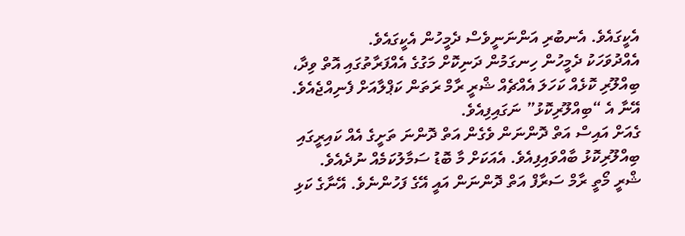އެކީގައެވެ. އެނބުރި އަންނަނީވެސް ދެމީހުން އެކީގައެވެ.
އެއްދުވަހަކު ދެމީހުން ހިނގަމުން ދަނިކޮށް މަގުގެ އެއްފަރާތުގައި އޮތް ވިދާ، ބިއްލޫރި ކޮޅެއް ކަހަލަ އެއްޗެއް ޝްރީ ރާމް ރަތަން ކަޕްލާއަށް ފެނިއްޖެއެވެ. އޭނާ އެ “ބިއްލޫރިކޮޅު” ނަގައިފިއެވެ.
ގެއަށް އައިސް އަތް ދޮންނަން ވެގެން އަތް ދޮންނަ ތަށީގެ އެއް ކައިރީގައި ބިއްލޫރިކޮޅު ބާއްވައިފިއެވެ. އެއަކަށް މާ ބޮޑު ސަމާލުކަމެއް ނުދެއެވެ.
ޝްރީ މޯތީ ރާމް ސަރާފް އަތް ދޮންނަން އައީ އޭގެ ފަހުންނެވެ. އޭނާގެ ކަޅި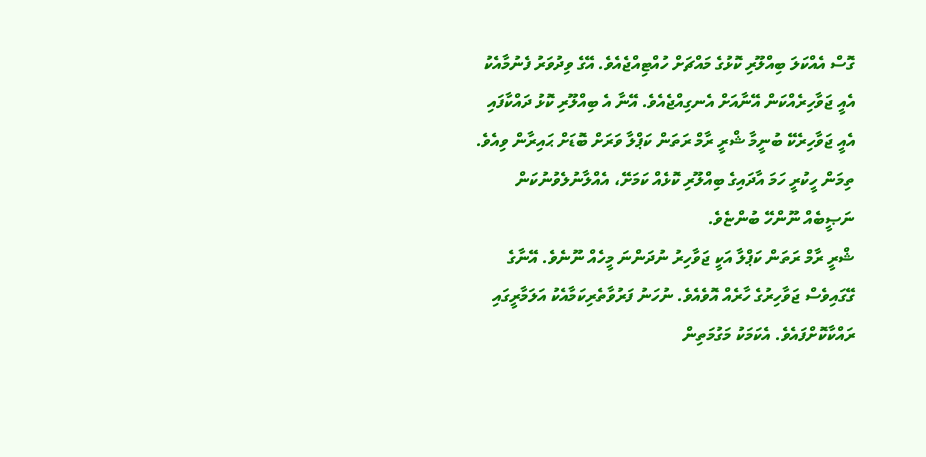ގޮސް އެއްކަލަ ބިއްލޫރި ކޮޅުގެ މައްޗަށް ހުއްޓިއްޖެއެވެ. އޭގެ ވިދުވަރު ފެނުމާއެކު އެއީ ޖަވާހިރެއްކަން އޭނާއަށް އެނގިއްޖެއެވެ. އޭނާ އެ ބިއްލޫރި ކޮޅު ދައްކާފައި އެއީ ޖަވާހިރެކޭ ބުނީމާ ޝްރީ ރާމް ރަތަން ކަޕްލާ ވަރަށް ބޮޑަށް ޙައިރާން ވިއެވެ. ތިމަން ހީކުރީ ހަމަ އާދައިގެ ބިއްލޫރި ކޮޅެއް ކަމަށޭ، އެއްލާނުލެވުނުކަން ނަޞީބެއް ނޫންހޭ ބުންޏެވެ.
ޝްރީ ރާމް ރަތަން ކަޕްލާ އަކީ ޖަވާހިރު ނުދަންނަ މީހެއް ނޫނެވެ. އޭނާގެ ގޭގައިވެސް ޖަވާހިރުގެ ހާރެއް އޮވެއެވެ. ނުހަނު ފަރުވާތެރިކަމާއެކު އަލަމާރީގައި ރައްކާކޮށްފައެވެ. އެކަމަކު މަގުމަތިން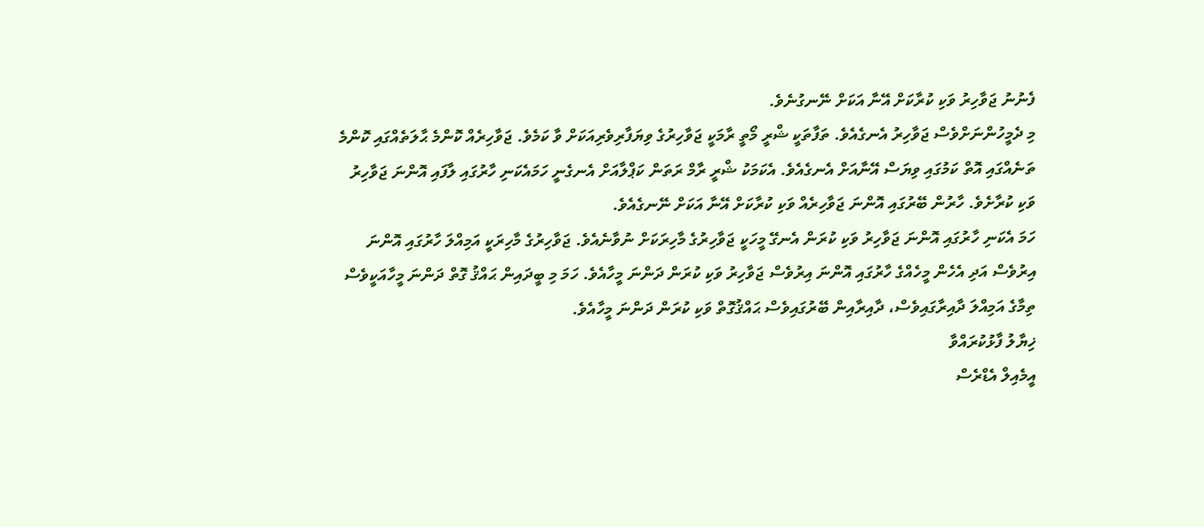ފެނުނު ޖަވާހިރު ވަކި ކުރާކަށް އޭނާ އަކަށް ނޭނގުނެވެ.
މި ދެމީހުންނަށްވެސް ޖަވާހިރު އެނގެއެވެ. ތަފާތަކީ ޝްރީ މޯތީ ރާމަކީ ޖަވާހިރުގެ ވިޔަފާރިވެރިއަކަށް ވާ ކަމެވެ. ޖަވާހިރެއް ކޮންމެ ޙާލަތެއްގައި ކޮންމެ ތަނެއްގައި އޮތް ކަމުގައި ވިޔަސް އޭނާއަށް އެނގެއެވެ. އެކަމަކު ޝްރީ ރާމް ރަތަން ކަޕްލާއަށް އެނގެނީ ހަމައެކަނި ހާރުގައި ލާފައި އޮންނަ ޖަވާހިރު ވަކި ކުރާށެވެ. ހާރުން ބޭރުގައި އޮންނަ ޖަވާހިރެއް ވަކި ކުރާކަށް އޭނާ އަކަށް ނޭނގެއެވެ.
ހަމަ އެކަނި ހާރުގައި އޮންނަ ޖަވާހިރު ވަކި ކުރަން އެނގޭ މީހަކީ ޖަވާހިރުގެ މާހިރަކަށް ނުވާނެއެވެ. ޖަވާހިރުގެ މާހިރަކީ އަމިއްލަ ހާރުގައި އޮންނަ އިރުވެސް އަދި އެހެން މީހެއްގެ ހާރުގައި އޮންނަ އިރުވެސް ޖަވާހިރު ވަކި ކުރަން ދަންނަ މީހާއެވެ. ހަމަ މި ބީދައިން ޙައްޤު ގޮތް ދަންނަ މީހާއަކީވެސް ތިމާގެ އަމިއްލަ ދާއިރާގައިވެސް، ދާއިރާއިން ބޭރުގައިވެސް ޙައްޤުގޮތް ވަކި ކުރަން ދަންނަ މީހާއެވެ.
ޚިޔާލު ފާޅުކުރައްވާ
އީމެއިލް އެޑްރެސް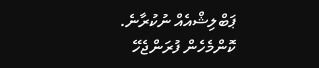ޕަބްލިޝްއެއް ނުކުރާނެ. ކޮންމެހެން ފުރަންޖެހޭ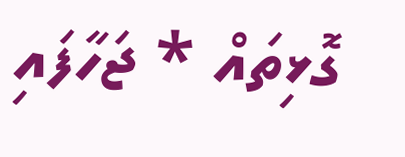ގޮޅިތައް * ޖަހާފައި